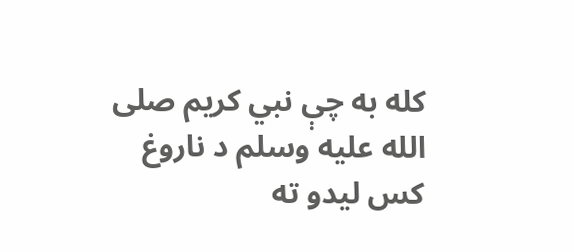کله به چې نبي کریم صلی الله علیه وسلم د ناروغ کس لیدو ته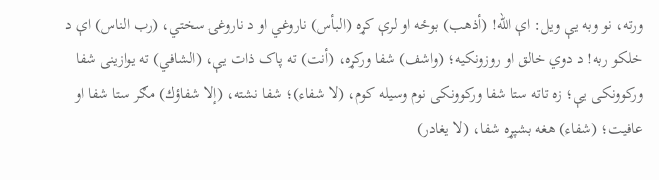ورته، نو وبه یې ویل: اې الله! (أذهب) بوځه او لرې کړه (البأس) ناروغي او د ناروغۍ سختي، (رب الناس) اې د خلکو ربه! د دوي خالق او روزونکیه؛ (واشف) شفا ورکړه، (أنت) ته پاک ذات یې، (الشافي) ته یوازینی شفا ورکوونکی یې؛ زه تاته ستا شفا ورکوونکی نوم وسیله کوم، (لا شفاء)؛ شفا نشته، (إلا شفاؤك) مګر ستا شفا او عافیت؛ (شفاء) هغه بشپړه شفا، (لا يغادر)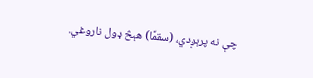چې نه پرېږدي، (سقمًا) هېڅ ډول ناروغي.